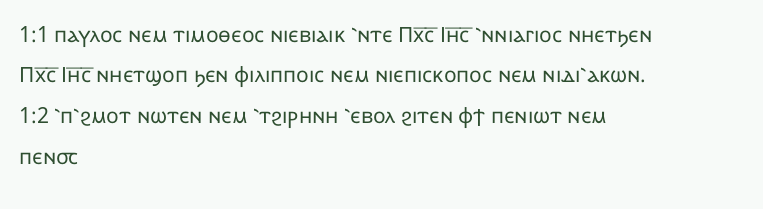1:1 ⲡⲁⲩⲗⲟⲥ ⲛⲉⲙ ⲧⲓⲙⲟⲑⲉⲟⲥ ⲛⲓⲉⲃⲓⲁⲓⲕ ⳿ⲛⲧⲉ Ⲡⲭ̅ⲥ̅ Ⲓⲏ̅ⲥ̅ ⳿ⲛⲛⲓⲁⲅⲓⲟⲥ ⲛⲏⲉⲧϧⲉⲛ Ⲡⲭ̅ⲥ̅ Ⲓⲏ̅ⲥ̅ ⲛⲏⲉⲧϣⲟⲡ ϧⲉⲛ ⲫⲓⲗⲓⲡⲡⲟⲓⲥ ⲛⲉⲙ ⲛⲓⲉⲡⲓⲥⲕⲟⲡⲟⲥ ⲛⲉⲙ ⲛⲓⲇⲓ⳿ⲁⲕⲱⲛ.
1:2 ⳿ⲡ⳿ϩⲙⲟⲧ ⲛⲱⲧⲉⲛ ⲛⲉⲙ ⳿ⲧϩⲓⲣⲏⲛⲏ ⳿ⲉⲃⲟⲗ ϩⲓⲧⲉⲛ ⲫϯ ⲡⲉⲛⲓⲱⲧ ⲛⲉⲙ ⲡⲉⲛ⳪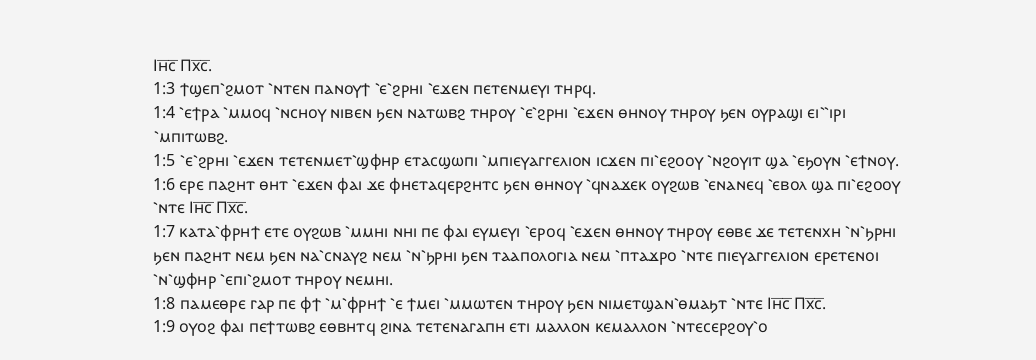Ⲓⲏ̅ⲥ̅ Ⲡⲭ̅ⲥ̅.
1:3 ϯϣⲉⲡ⳿ϩⲙⲟⲧ ⳿ⲛⲧⲉⲛ ⲡⲁⲛⲟⲩϯ ⳿ⲉ⳿ϩⲣⲏⲓ ⳿ⲉϫⲉⲛ ⲡⲉⲧⲉⲛⲙⲉⲩⲓ ⲧⲏⲣϥ.
1:4 ⳿ⲉϯⲣⲁ ⳿ⲙⲙⲟϥ ⳿ⲛⲥⲏⲟⲩ ⲛⲓⲃⲉⲛ ϧⲉⲛ ⲛⲁⲧⲱⲃϩ ⲧⲏⲣⲟⲩ ⳿ⲉ⳿ϩⲣⲏⲓ ⳿ⲉϫⲉⲛ ⲑⲏⲛⲟⲩ ⲧⲏⲣⲟⲩ ϧⲉⲛ ⲟⲩⲣⲁϣⲓ ⲉⲓ⳿⳿ⲓⲣⲓ ⳿ⲙⲡⲓⲧⲱⲃϩ.
1:5 ⳿ⲉ⳿ϩⲣⲏⲓ ⳿ⲉϫⲉⲛ ⲧⲉⲧⲉⲛⲙⲉⲧ⳿ϣⲫⲏⲣ ⲉⲧⲁⲥϣⲱⲡⲓ ⳿ⲙⲡⲓⲉⲩⲁⲅⲅⲉⲗⲓⲟⲛ ⲓⲥϫⲉⲛ ⲡⲓ⳿ⲉϩⲟⲟⲩ ⳿ⲛϩⲟⲩⲓⲧ ϣⲁ ⳿ⲉϧⲟⲩⲛ ⳿ⲉϯⲛⲟⲩ.
1:6 ⲉⲣⲉ ⲡⲁϩⲏⲧ ⲑⲏⲧ ⳿ⲉϫⲉⲛ ⲫⲁⲓ ϫⲉ ⲫⲏⲉⲧⲁϥⲉⲣϩⲏⲧⲥ ϧⲉⲛ ⲑⲏⲛⲟⲩ ⳿ϥⲛⲁϫⲉⲕ ⲟⲩϩⲱⲃ ⳿ⲉⲛⲁⲛⲉϥ ⳿ⲉⲃⲟⲗ ϣⲁ ⲡⲓ⳿ⲉϩⲟⲟⲩ ⳿ⲛⲧⲉ Ⲓⲏ̅ⲥ̅ Ⲡⲭ̅ⲥ̅.
1:7 ⲕⲁⲧⲁ⳿ⲫⲣⲏϯ ⲉⲧⲉ ⲟⲩϩⲱⲃ ⳿ⲙⲙⲏⲓ ⲛⲏⲓ ⲡⲉ ⲫⲁⲓ ⲉⲩⲙⲉⲩⲓ ⳿ⲉⲣⲟϥ ⳿ⲉϫⲉⲛ ⲑⲏⲛⲟⲩ ⲧⲏⲣⲟⲩ ⲉⲑⲃⲉ ϫⲉ ⲧⲉⲧⲉⲛⲭⲏ ⳿ⲛ⳿ϧⲣⲏⲓ ϧⲉⲛ ⲡⲁϩⲏⲧ ⲛⲉⲙ ϧⲉⲛ ⲛⲁ⳿ⲥⲛⲁⲩϩ ⲛⲉⲙ ⳿ⲛ⳿ϧⲣⲏⲓ ϧⲉⲛ ⲧⲁⲁⲡⲟⲗⲟⲅⲓⲁ ⲛⲉⲙ ⳿ⲡⲧⲁϫⲣⲟ ⳿ⲛⲧⲉ ⲡⲓⲉⲩⲁⲅⲅⲉⲗⲓⲟⲛ ⲉⲣⲉⲧⲉⲛⲟⲓ ⳿ⲛ⳿ϣⲫⲏⲣ ⳿ⲉⲡⲓ⳿ϩⲙⲟⲧ ⲧⲏⲣⲟⲩ ⲛⲉⲙⲏⲓ.
1:8 ⲡⲁⲙⲉⲑⲣⲉ ⲅⲁⲣ ⲡⲉ ⲫϯ ⳿ⲙ⳿ⲫⲣⲏϯ ⳿ⲉ ϯⲙⲉⲓ ⳿ⲙⲙⲱⲧⲉⲛ ⲧⲏⲣⲟⲩ ϧⲉⲛ ⲛⲓⲙⲉⲧϣⲁⲛ⳿ⲑⲙⲁϧⲧ ⳿ⲛⲧⲉ Ⲓⲏ̅ⲥ̅ Ⲡⲭ̅ⲥ̅.
1:9 ⲟⲩⲟϩ ⲫⲁⲓ ⲡⲉϯⲧⲱⲃϩ ⲉⲑⲃⲏⲧϥ ϩⲓⲛⲁ ⲧⲉⲧⲉⲛⲁⲅⲁⲡⲏ ⲉⲧⲓ ⲙⲁⲗⲗⲟⲛ ⲕⲉⲙⲁⲗⲗⲟⲛ ⳿ⲛⲧⲉⲥⲉⲣϩⲟⲩ⳿ⲟ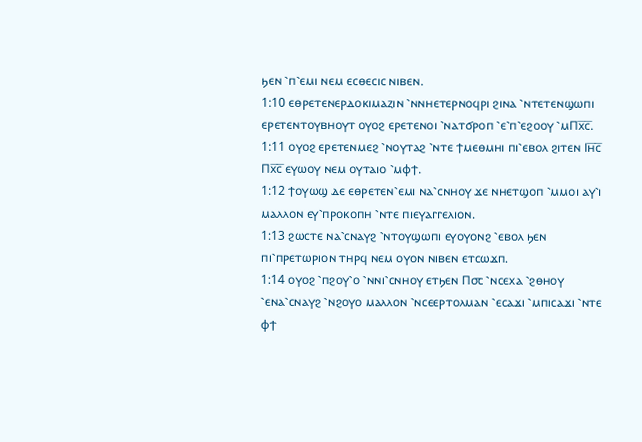ϧⲉⲛ ⳿ⲡ⳿ⲉⲙⲓ ⲛⲉⲙ ⲉⲥⲑⲉⲥⲓⲥ ⲛⲓⲃⲉⲛ.
1:10 ⲉⲑⲣⲉⲧⲉⲛⲉⲣⲇⲟⲕⲓⲙⲁⲍⲓⲛ ⳿ⲛⲛⲏⲉⲧⲉⲣⲛⲟϥⲣⲓ ϩⲓⲛⲁ ⳿ⲛⲧⲉⲧⲉⲛϣⲱⲡⲓ ⲉⲣⲉⲧⲉⲛⲧⲟⲩⲃⲏⲟⲩⲧ ⲟⲩⲟϩ ⲉⲣⲉⲧⲉⲛⲟⲓ ⳿ⲛⲁⲧϭⲣⲟⲡ ⳿ⲉ⳿ⲡ⳿ⲉϩⲟⲟⲩ ⳿ⲙⲠⲭ̅ⲥ̅.
1:11 ⲟⲩⲟϩ ⲉⲣⲉⲧⲉⲛⲙⲉϩ ⳿ⲛⲟⲩⲧⲁϩ ⳿ⲛⲧⲉ ϯⲙⲉⲑⲙⲏⲓ ⲡⲓ⳿ⲉⲃⲟⲗ ϩⲓⲧⲉⲛ Ⲓⲏ̅ⲥ̅ Ⲡⲭ̅ⲥ̅ ⲉⲩⲱⲟⲩ ⲛⲉⲙ ⲟⲩⲧⲁⲓⲟ ⳿ⲙⲫϯ.
1:12 ϯⲟⲩⲱϣ ⲇⲉ ⲉⲑⲣⲉⲧⲉⲛ⳿ⲉⲙⲓ ⲛⲁ⳿ⲥⲛⲏⲟⲩ ϫⲉ ⲛⲏⲉⲧϣⲟⲡ ⳿ⲙⲙⲟⲓ ⲁⲩ⳿ⲓ ⲙⲁⲗⲗⲟⲛ ⲉⲩ⳿ⲡⲣⲟⲕⲟⲡⲏ ⳿ⲛⲧⲉ ⲡⲓⲉⲩⲁⲅⲅⲉⲗⲓⲟⲛ.
1:13 ϩⲱⲥⲧⲉ ⲛⲁ⳿ⲥⲛⲁⲩϩ ⳿ⲛⲧⲟⲩϣⲱⲡⲓ ⲉⲩⲟⲩⲟⲛϩ ⳿ⲉⲃⲟⲗ ϧⲉⲛ ⲡⲓ⳿ⲡⲣⲉⲧⲱⲣⲓⲟⲛ ⲧⲏⲣϥ ⲛⲉⲙ ⲟⲩⲟⲛ ⲛⲓⲃⲉⲛ ⲉⲧⲥⲱϫⲡ.
1:14 ⲟⲩⲟϩ ⳿ⲡϩⲟⲩ⳿ⲟ ⳿ⲛⲛⲓ⳿ⲥⲛⲏⲟⲩ ⲉⲧϧⲉⲛ Ⲡ⳪ ⳿ⲛⲥⲉⲭⲁ ⳿ϩⲑⲏⲟⲩ ⳿ⲉⲛⲁ⳿ⲥⲛⲁⲩϩ ⳿ⲛϩⲟⲩⲟ ⲙⲁⲗⲗⲟⲛ ⳿ⲛⲥⲉⲉⲣⲧⲟⲗⲙⲁⲛ ⳿ⲉⲥⲁϫⲓ ⳿ⲙⲡⲓⲥⲁϫⲓ ⳿ⲛⲧⲉ ⲫϯ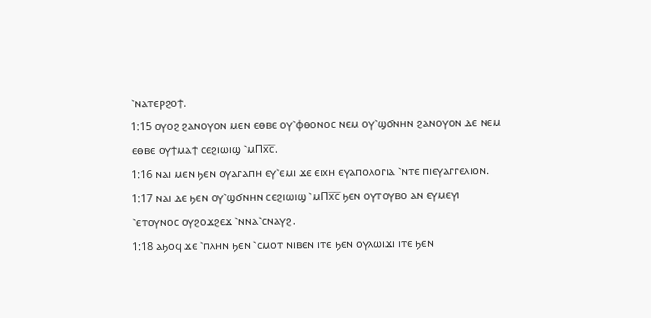⳿ⲛⲁⲧⲉⲣϩⲟϯ.
1:15 ⲟⲩⲟϩ ϩⲁⲛⲟⲩⲟⲛ ⲙⲉⲛ ⲉⲑⲃⲉ ⲟⲩ⳿ⲫⲑⲟⲛⲟⲥ ⲛⲉⲙ ⲟⲩ⳿ϣϭⲛⲏⲛ ϩⲁⲛⲟⲩⲟⲛ ⲇⲉ ⲛⲉⲙ ⲉⲑⲃⲉ ⲟⲩϯⲙⲁϯ ⲥⲉϩⲓⲱⲓϣ ⳿ⲙⲠⲭ̅ⲥ̅.
1:16 ⲛⲁⲓ ⲙⲉⲛ ϧⲉⲛ ⲟⲩⲁⲅⲁⲡⲏ ⲉⲩ⳿ⲉⲙⲓ ϫⲉ ⲉⲓⲭⲏ ⲉⲩⲁⲡⲟⲗⲟⲅⲓⲁ ⳿ⲛⲧⲉ ⲡⲓⲉⲩⲁⲅⲅⲉⲗⲓⲟⲛ.
1:17 ⲛⲁⲓ ⲇⲉ ϧⲉⲛ ⲟⲩ⳿ϣϭⲛⲏⲛ ⲥⲉϩⲓⲱⲓϣ ⳿ⲙⲠⲭ̅ⲥ̅ ϧⲉⲛ ⲟⲩⲧⲟⲩⲃⲟ ⲁⲛ ⲉⲩⲙⲉⲩⲓ ⳿ⲉⲧⲟⲩⲛⲟⲥ ⲟⲩϩⲟϫϩⲉϫ ⳿ⲛⲛⲁ⳿ⲥⲛⲁⲩϩ.
1:18 ⲁϧⲟϥ ϫⲉ ⳿ⲡⲗⲏⲛ ϧⲉⲛ ⳿ⲥⲙⲟⲧ ⲛⲓⲃⲉⲛ ⲓⲧⲉ ϧⲉⲛ ⲟⲩⲗⲱⲓϫⲓ ⲓⲧⲉ ϧⲉⲛ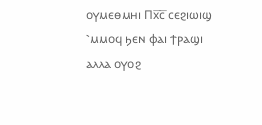ⲟⲩⲙⲉⲑⲙⲏⲓ Ⲡⲭ̅ⲥ̅ ⲥⲉϩⲓⲱⲓϣ ⳿ⲙⲙⲟϥ ϧⲉⲛ ⲫⲁⲓ ϯⲣⲁϣⲓ ⲁⲗⲗⲁ ⲟⲩⲟϩ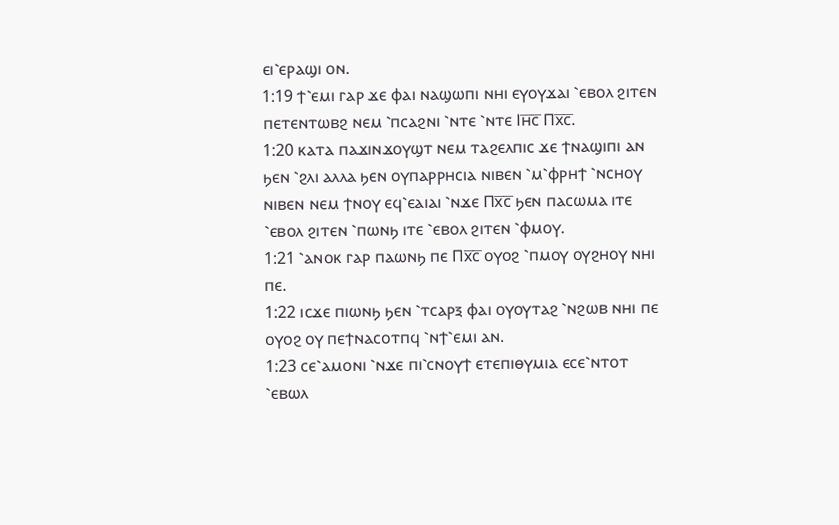ⲉⲓ⳿ⲉⲣⲁϣⲓ ⲟⲛ.
1:19 ϯ⳿ⲉⲙⲓ ⲅⲁⲣ ϫⲉ ⲫⲁⲓ ⲛⲁϣⲱⲡⲓ ⲛⲏⲓ ⲉⲩⲟⲩϫⲁⲓ ⳿ⲉⲃⲟⲗ ϩⲓⲧⲉⲛ ⲡⲉⲧⲉⲛⲧⲱⲃϩ ⲛⲉⲙ ⳿ⲡⲥⲁϩⲛⲓ ⳿ⲛⲧⲉ ⳿ⲛⲧⲉ Ⲓⲏ̅ⲥ̅ Ⲡⲭ̅ⲥ̅.
1:20 ⲕⲁⲧⲁ ⲡⲁϫⲓⲛϫⲟⲩϣⲧ ⲛⲉⲙ ⲧⲁϩⲉⲗⲡⲓⲥ ϫⲉ ϯⲛⲁϣⲓⲡⲓ ⲁⲛ ϧⲉⲛ ⳿ϩⲗⲓ ⲁⲗⲗⲁ ϧⲉⲛ ⲟⲩⲡⲁⲣⲣⲏⲥⲓⲁ ⲛⲓⲃⲉⲛ ⳿ⲙ⳿ⲫⲣⲏϯ ⳿ⲛⲥⲏⲟⲩ ⲛⲓⲃⲉⲛ ⲛⲉⲙ ϯⲛⲟⲩ ⲉϥ⳿ⲉⲁⲓⲁⲓ ⳿ⲛϫⲉ Ⲡⲭ̅ⲥ̅ ϧⲉⲛ ⲡⲁⲥⲱⲙⲁ ⲓⲧⲉ ⳿ⲉⲃⲟⲗ ϩⲓⲧⲉⲛ ⳿ⲡⲱⲛϧ ⲓⲧⲉ ⳿ⲉⲃⲟⲗ ϩⲓⲧⲉⲛ ⳿ⲫⲙⲟⲩ.
1:21 ⳿ⲁⲛⲟⲕ ⲅⲁⲣ ⲡⲁⲱⲛϧ ⲡⲉ Ⲡⲭ̅ⲥ̅ ⲟⲩⲟϩ ⳿ⲡⲙⲟⲩ ⲟⲩϩⲏⲟⲩ ⲛⲏⲓ ⲡⲉ.
1:22 ⲓⲥϫⲉ ⲡⲓⲱⲛϧ ϧⲉⲛ ⳿ⲧⲥⲁⲣⲝ ⲫⲁⲓ ⲟⲩⲟⲩⲧⲁϩ ⳿ⲛϩⲱⲃ ⲛⲏⲓ ⲡⲉ ⲟⲩⲟϩ ⲟⲩ ⲡⲉϯⲛⲁⲥⲟⲧⲡϥ ⳿ⲛϯ⳿ⲉⲙⲓ ⲁⲛ.
1:23 ⲥⲉ⳿ⲁⲙⲟⲛⲓ ⳿ⲛϫⲉ ⲡⲓ⳿ⲥⲛⲟⲩϯ ⲉⲧⲉⲡⲓⲑⲩⲙⲓⲁ ⲉⲥⲉ⳿ⲛⲧⲟⲧ ⳿ⲉⲃⲱⲗ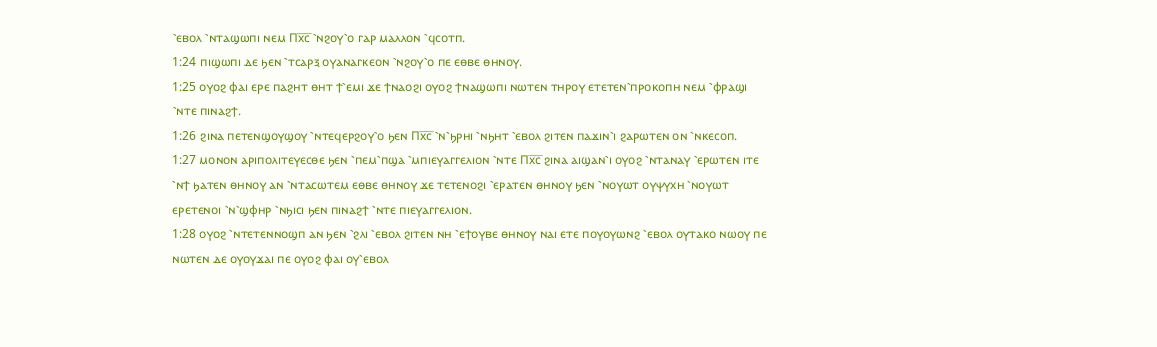⳿ⲉⲃⲟⲗ ⳿ⲛⲧⲁϣⲱⲡⲓ ⲛⲉⲙ Ⲡⲭ̅ⲥ̅ ⳿ⲛϩⲟⲩ⳿ⲟ ⲅⲁⲣ ⲙⲁⲗⲗⲟⲛ ⳿ϥⲥⲟⲧⲡ.
1:24 ⲡⲓϣⲱⲡⲓ ⲇⲉ ϧⲉⲛ ⳿ⲧⲥⲁⲣⲝ ⲟⲩⲁⲛⲁⲅⲕⲉⲟⲛ ⳿ⲛϩⲟⲩ⳿ⲟ ⲡⲉ ⲉⲑⲃⲉ ⲑⲏⲛⲟⲩ.
1:25 ⲟⲩⲟϩ ⲫⲁⲓ ⲉⲣⲉ ⲡⲁϩⲏⲧ ⲑⲏⲧ ϯ⳿ⲉⲙⲓ ϫⲉ ϯⲛⲁⲟϩⲓ ⲟⲩⲟϩ ϯⲛⲁϣⲱⲡⲓ ⲛⲱⲧⲉⲛ ⲧⲏⲣⲟⲩ ⲉⲧⲉⲧⲉⲛ⳿ⲡⲣⲟⲕⲟⲡⲏ ⲛⲉⲙ ⳿ⲫⲣⲁϣⲓ ⳿ⲛⲧⲉ ⲡⲓⲛⲁϩϯ.
1:26 ϩⲓⲛⲁ ⲡⲉⲧⲉⲛϣⲟⲩϣⲟⲩ ⳿ⲛⲧⲉϥⲉⲣϩⲟⲩ⳿ⲟ ϧⲉⲛ Ⲡⲭ̅ⲥ̅ ⳿ⲛ⳿ϧⲣⲏⲓ ⳿ⲛϧⲏⲧ ⳿ⲉⲃⲟⲗ ϩⲓⲧⲉⲛ ⲡⲁϫⲓⲛ⳿ⲓ ϩⲁⲣⲱⲧⲉⲛ ⲟⲛ ⳿ⲛⲕⲉⲥⲟⲡ.
1:27 ⲙⲟⲛⲟⲛ ⲁⲣⲓⲡⲟⲗⲓⲧⲉⲩⲉⲥⲑⲉ ϧⲉⲛ ⳿ⲡⲉⲙ⳿ⲡϣⲁ ⳿ⲙⲡⲓⲉⲩⲁⲅⲅⲉⲗⲓⲟⲛ ⳿ⲛⲧⲉ Ⲡⲭ̅ⲥ̅ ϩⲓⲛⲁ ⲁⲓϣⲁⲛ⳿ⲓ ⲟⲩⲟϩ ⳿ⲛⲧⲁⲛⲁⲩ ⳿ⲉⲣⲱⲧⲉⲛ ⲓⲧⲉ ⳿ⲛϯ ϧⲁⲧⲉⲛ ⲑⲏⲛⲟⲩ ⲁⲛ ⳿ⲛⲧⲁⲥⲱⲧⲉⲙ ⲉⲑⲃⲉ ⲑⲏⲛⲟⲩ ϫⲉ ⲧⲉⲧⲉⲛⲟϩⲓ ⳿ⲉⲣⲁⲧⲉⲛ ⲑⲏⲛⲟⲩ ϧⲉⲛ ⳿ⲛⲟⲩⲱⲧ ⲟⲩⲯⲩⲭⲏ ⳿ⲛⲟⲩⲱⲧ ⲉⲣⲉⲧⲉⲛⲟⲓ ⳿ⲛ⳿ϣⲫⲏⲣ ⳿ⲛϧⲓⲥⲓ ϧⲉⲛ ⲡⲓⲛⲁϩϯ ⳿ⲛⲧⲉ ⲡⲓⲉⲩⲁⲅⲅⲉⲗⲓⲟⲛ.
1:28 ⲟⲩⲟϩ ⳿ⲛⲧⲉⲧⲉⲛⲛⲟϣⲡ ⲁⲛ ϧⲉⲛ ⳿ϩⲗⲓ ⳿ⲉⲃⲟⲗ ϩⲓⲧⲉⲛ ⲛⲏ ⳿ⲉϯⲟⲩⲃⲉ ⲑⲏⲛⲟⲩ ⲛⲁⲓ ⲉⲧⲉ ⲡⲟⲩⲟⲩⲱⲛϩ ⳿ⲉⲃⲟⲗ ⲟⲩⲧⲁⲕⲟ ⲛⲱⲟⲩ ⲡⲉ ⲛⲱⲧⲉⲛ ⲇⲉ ⲟⲩⲟⲩϫⲁⲓ ⲡⲉ ⲟⲩⲟϩ ⲫⲁⲓ ⲟⲩ⳿ⲉⲃⲟⲗ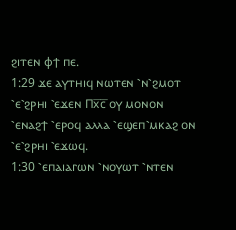ϩⲓⲧⲉⲛ ⲫϯ ⲡⲉ.
1:29 ϫⲉ ⲁⲩⲧⲏⲓϥ ⲛⲱⲧⲉⲛ ⳿ⲛ⳿ϩⲙⲟⲧ ⳿ⲉ⳿ϩⲣⲏⲓ ⳿ⲉϫⲉⲛ Ⲡⲭ̅ⲥ̅ ⲟⲩ ⲙⲟⲛⲟⲛ ⳿ⲉⲛⲁϩϯ ⳿ⲉⲣⲟϥ ⲁⲗⲗⲁ ⳿ⲉϣⲉⲡ⳿ⲙⲕⲁϩ ⲟⲛ ⳿ⲉ⳿ϩⲣⲏⲓ ⳿ⲉϫⲱϥ.
1:30 ⳿ⲉⲡⲁⲓⲁⲅⲱⲛ ⳿ⲛⲟⲩⲱⲧ ⳿ⲛⲧⲉⲛ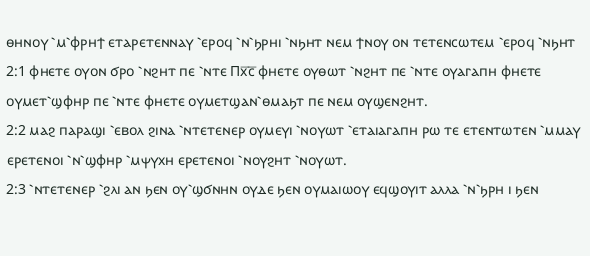ⲑⲏⲛⲟⲩ ⳿ⲙ⳿ⲫⲣⲏϯ ⲉⲧⲁⲣⲉⲧⲉⲛⲛⲁⲩ ⳿ⲉⲣⲟϥ ⳿ⲛ⳿ϧⲣⲏⲓ ⳿ⲛϧⲏⲧ ⲛⲉⲙ ϯⲛⲟⲩ ⲟⲛ ⲧⲉⲧⲉⲛⲥⲱⲧⲉⲙ ⳿ⲉⲣⲟϥ ⳿ⲛϧⲏⲧ
2:1 ⲫⲏⲉⲧⲉ ⲟⲩⲟⲛ ϭⲣⲟ ⳿ⲛϩⲏⲧ ⲡⲉ ⳿ⲛⲧⲉ Ⲡⲭ̅ⲥ̅ ⲫⲏⲉⲧⲉ ⲟⲩⲑⲱⲧ ⳿ⲛϩⲏⲧ ⲡⲉ ⳿ⲛⲧⲉ ⲟⲩⲁⲅⲁⲡⲏ ⲫⲏⲉⲧⲉ ⲟⲩⲙⲉⲧ⳿ϣⲫⲏⲣ ⲡⲉ ⳿ⲛⲧⲉ ⲫⲏⲉⲧⲉ ⲟⲩⲙⲉⲧϣⲁⲛ⳿ⲑⲙⲁϧⲧ ⲡⲉ ⲛⲉⲙ ⲟⲩϣⲉⲛϩⲏⲧ.
2:2 ⲙⲁϩ ⲡⲁⲣⲁϣⲓ ⳿ⲉⲃⲟⲗ ϩⲓⲛⲁ ⳿ⲛⲧⲉⲧⲉⲛⲉⲣ ⲟⲩⲙⲉⲩⲓ ⳿ⲛⲟⲩⲱⲧ ⳿ⲉⲧⲁⲓⲁⲅⲁⲡⲏ ⲣⲱ ⲧⲉ ⲉⲧⲉⲛⲧⲱⲧⲉⲛ ⳿ⲙⲙⲁⲩ ⲉⲣⲉⲧⲉⲛⲟⲓ ⳿ⲛ⳿ϣⲫⲏⲣ ⳿ⲙⲯⲩⲭⲏ ⲉⲣⲉⲧⲉⲛⲟⲓ ⳿ⲛⲟⲩϩⲏⲧ ⳿ⲛⲟⲩⲱⲧ.
2:3 ⳿ⲛⲧⲉⲧⲉⲛⲉⲣ ⳿ϩⲗⲓ ⲁⲛ ϧⲉⲛ ⲟⲩ⳿ϣϭⲛⲏⲛ ⲟⲩⲇⲉ ϧⲉⲛ ⲟⲩⲙⲁⲓⲱⲟⲩ ⲉϥϣⲟⲩⲓⲧ ⲁⲗⲗⲁ ⳿ⲛ⳿ϧⲣⲏ ⲓ ϧⲉⲛ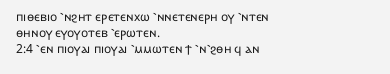ⲡⲓⲑⲉⲃⲓⲟ ⳿ⲛϩⲏⲧ ⲉⲣⲉⲧⲉⲛⲭⲱ ⳿ⲛⲛⲉⲧⲉⲛⲉⲣⲏ ⲟⲩ ⳿ⲛⲧⲉⲛ ⲑⲏⲛⲟⲩ ⲉⲩⲟⲩⲟⲧⲉⲃ ⳿ⲉⲣⲱⲧⲉⲛ.
2:4 ⳿ⲉⲛ ⲡⲓⲟⲩⲁⲓ ⲡⲓⲟⲩⲁⲓ ⳿ⲙⲙⲱⲧⲉⲛ ϯ ⳿ⲛ⳿ϩⲑⲏ ϥ ⲁⲛ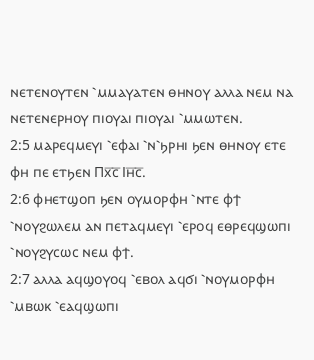ⲛⲉⲧⲉⲛⲟⲩⲧⲉⲛ ⳿ⲙⲙⲁⲩⲁⲧⲉⲛ ⲑⲏⲛⲟⲩ ⲁⲗⲗⲁ ⲛⲉⲙ ⲛⲁ ⲛⲉⲧⲉⲛⲉⲣⲏⲟⲩ ⲡⲓⲟⲩⲁⲓ ⲡⲓⲟⲩⲁⲓ ⳿ⲙⲙⲱⲧⲉⲛ.
2:5 ⲙⲁⲣⲉϥⲙⲉⲩⲓ ⳿ⲉⲫⲁⲓ ⳿ⲛ⳿ϧⲣⲏⲓ ϧⲉⲛ ⲑⲏⲛⲟⲩ ⲉⲧⲉ ⲫⲏ ⲡⲉ ⲉⲧϧⲉⲛ Ⲡⲭ̅ⲥ̅ Ⲓⲏ̅ⲥ̅.
2:6 ⲫⲏⲉⲧϣⲟⲡ ϧⲉⲛ ⲟⲩⲙⲟⲣⲫⲏ ⳿ⲛⲧⲉ ⲫϯ ⳿ⲛⲟⲩϩⲱⲗⲉⲙ ⲁⲛ ⲡⲉⲧⲁϥⲙⲉⲩⲓ ⳿ⲉⲣⲟϥ ⲉⲑⲣⲉϥϣⲱⲡⲓ ⳿ⲛⲟⲩϩⲩⲥⲱⲥ ⲛⲉⲙ ⲫϯ.
2:7 ⲁⲗⲗⲁ ⲁϥϣⲟⲩⲟϥ ⳿ⲉⲃⲟⲗ ⲁϥϭⲓ ⳿ⲛⲟⲩⲙⲟⲣⲫⲏ ⳿ⲙⲃⲱⲕ ⳿ⲉⲁϥϣⲱⲡⲓ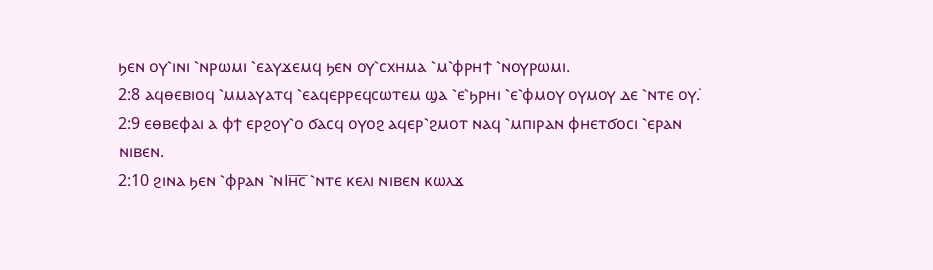ϧⲉⲛ ⲟⲩ⳿ⲓⲛⲓ ⳿ⲛⲣⲱⲙⲓ ⳿ⲉⲁⲩϫⲉⲙϥ ϧⲉⲛ ⲟⲩ⳿ⲥⲭⲏⲙⲁ ⳿ⲙ⳿ⲫⲣⲏϯ ⳿ⲛⲟⲩⲣⲱⲙⲓ.
2:8 ⲁϥⲑⲉⲃⲓⲟϥ ⳿ⲙⲙⲁⲩⲁⲧϥ ⳿ⲉⲁϥⲉⲣⲣⲉϥⲥⲱⲧⲉⲙ ϣⲁ ⳿ⲉ⳿ϧⲣⲏⲓ ⳿ⲉ⳿ⲫⲙⲟⲩ ⲟⲩⲙⲟⲩ ⲇⲉ ⳿ⲛⲧⲉ ⲟⲩ.̇
2:9 ⲉⲑⲃⲉⲫⲁⲓ ⲁ ⲫϯ ⲉⲣϩⲟⲩ⳿ⲟ ϭⲁⲥϥ ⲟⲩⲟϩ ⲁϥⲉⲣ⳿ϩⲙⲟⲧ ⲛⲁϥ ⳿ⲙⲡⲓⲣⲁⲛ ⲫⲏⲉⲧϭⲟⲥⲓ ⳿ⲉⲣⲁⲛ ⲛⲓⲃⲉⲛ.
2:10 ϩⲓⲛⲁ ϧⲉⲛ ⳿ⲫⲣⲁⲛ ⳿ⲛⲒⲏ̅ⲥ̅ ⳿ⲛⲧⲉ ⲕⲉⲗⲓ ⲛⲓⲃⲉⲛ ⲕⲱⲗϫ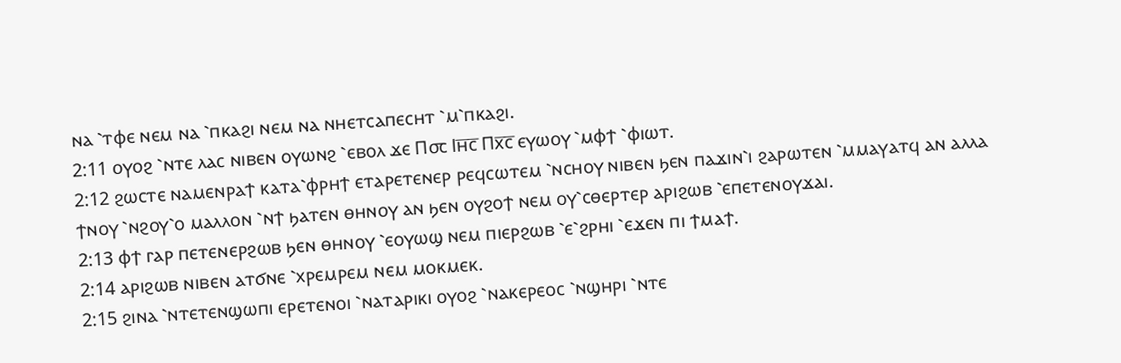ⲛⲁ ⳿ⲧⲫⲉ ⲛⲉⲙ ⲛⲁ ⳿ⲡⲕⲁϩⲓ ⲛⲉⲙ ⲛⲁ ⲛⲏⲉⲧⲥⲁⲡⲉⲥⲏⲧ ⳿ⲙ⳿ⲡⲕⲁϩⲓ.
2:11 ⲟⲩⲟϩ ⳿ⲛⲧⲉ ⲗⲁⲥ ⲛⲓⲃⲉⲛ ⲟⲩⲱⲛϩ ⳿ⲉⲃⲟⲗ ϫⲉ Ⲡ⳪ Ⲓⲏ̅ⲥ̅ Ⲡⲭ̅ⲥ̅ ⲉⲩⲱⲟⲩ ⳿ⲙⲫϯ ⳿ⲫⲓⲱⲧ.
2:12 ϩⲱⲥⲧⲉ ⲛⲁⲙⲉⲛⲣⲁϯ ⲕⲁⲧⲁ⳿ⲫⲣⲏϯ ⲉⲧⲁⲣⲉⲧⲉⲛⲉⲣ ⲣⲉϥⲥⲱⲧⲉⲙ ⳿ⲛⲥⲏⲟⲩ ⲛⲓⲃⲉⲛ ϧⲉⲛ ⲡⲁϫⲓⲛ⳿ⲓ ϩⲁⲣⲱⲧⲉⲛ ⳿ⲙⲙⲁⲩⲁⲧϥ ⲁⲛ ⲁⲗⲗⲁ ϯⲛⲟⲩ ⳿ⲛϩⲟⲩ⳿ⲟ ⲙⲁⲗⲗⲟⲛ ⳿ⲛϯ ϧⲁⲧⲉⲛ ⲑⲏⲛⲟⲩ ⲁⲛ ϧⲉⲛ ⲟⲩϩⲟϯ ⲛⲉⲙ ⲟⲩ⳿ⲥⲑⲉⲣⲧⲉⲣ ⲁⲣⲓϩⲱⲃ ⳿ⲉⲡⲉⲧⲉⲛⲟⲩϫⲁⲓ.
2:13 ⲫϯ ⲅⲁⲣ ⲡⲉⲧⲉⲛⲉⲣϩⲱⲃ ϧⲉⲛ ⲑⲏⲛⲟⲩ ⳿ⲉⲟⲩⲱϣ ⲛⲉⲙ ⲡⲓⲉⲣϩⲱⲃ ⳿ⲉ⳿ϩⲣⲏⲓ ⳿ⲉϫⲉⲛ ⲡⲓ ϯⲙⲁϯ.
2:14 ⲁⲣⲓϩⲱⲃ ⲛⲓⲃⲉⲛ ⲁⲧϭⲛⲉ ⳿ⲭⲣⲉⲙⲣⲉⲙ ⲛⲉⲙ ⲙⲟⲕⲙⲉⲕ.
2:15 ϩⲓⲛⲁ ⳿ⲛⲧⲉⲧⲉⲛϣⲱⲡⲓ ⲉⲣⲉⲧⲉⲛⲟⲓ ⳿ⲛⲁⲧⲁⲣⲓⲕⲓ ⲟⲩⲟϩ ⳿ⲛⲁⲕⲉⲣⲉⲟⲥ ⳿ⲛϣⲏⲣⲓ ⳿ⲛⲧⲉ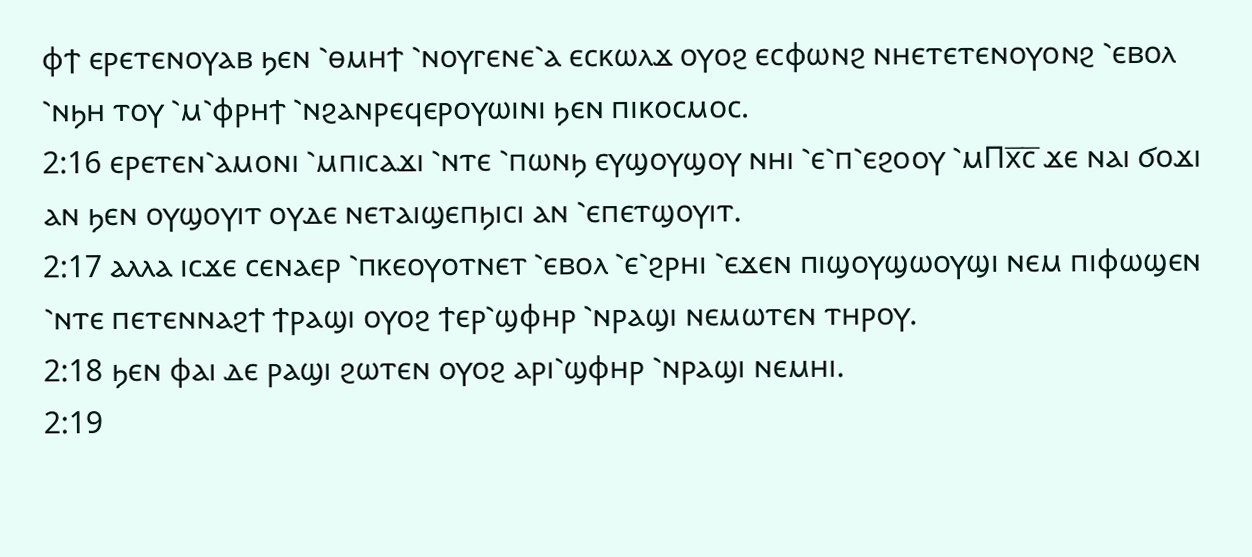ⲫϯ ⲉⲣⲉⲧⲉⲛⲟⲩⲁⲃ ϧⲉⲛ ⳿ⲑⲙⲏϯ ⳿ⲛⲟⲩⲅⲉⲛⲉ⳿ⲁ ⲉⲥⲕⲱⲗϫ ⲟⲩⲟϩ ⲉⲥⲫⲱⲛϩ ⲛⲏⲉⲧⲉⲧⲉⲛⲟⲩⲟⲛϩ ⳿ⲉⲃⲟⲗ ⳿ⲛϧⲏ ⲧⲟⲩ ⳿ⲙ⳿ⲫⲣⲏϯ ⳿ⲛϩⲁⲛⲣⲉϥⲉⲣⲟⲩⲱⲓⲛⲓ ϧⲉⲛ ⲡⲓⲕⲟⲥⲙⲟⲥ.
2:16 ⲉⲣⲉⲧⲉⲛ⳿ⲁⲙⲟⲛⲓ ⳿ⲙⲡⲓⲥⲁϫⲓ ⳿ⲛⲧⲉ ⳿ⲡⲱⲛϧ ⲉⲩϣⲟⲩϣⲟⲩ ⲛⲏⲓ ⳿ⲉ⳿ⲡ⳿ⲉϩⲟⲟⲩ ⳿ⲙⲠⲭ̅ⲥ̅ ϫⲉ ⲛⲁⲓ ϭⲟϫⲓ ⲁⲛ ϧⲉⲛ ⲟⲩϣⲟⲩⲓⲧ ⲟⲩⲇⲉ ⲛⲉⲧⲁⲓϣⲉⲡϧⲓⲥⲓ ⲁⲛ ⳿ⲉⲡⲉⲧϣⲟⲩⲓⲧ.
2:17 ⲁⲗⲗⲁ ⲓⲥϫⲉ ⲥⲉⲛⲁⲉⲣ ⳿ⲡⲕⲉⲟⲩⲟⲧⲛⲉⲧ ⳿ⲉⲃⲟⲗ ⳿ⲉ⳿ϩⲣⲏⲓ ⳿ⲉϫⲉⲛ ⲡⲓϣⲟⲩϣⲱⲟⲩϣⲓ ⲛⲉⲙ ⲡⲓⲫⲱϣⲉⲛ ⳿ⲛⲧⲉ ⲡⲉⲧⲉⲛⲛⲁϩϯ ϯⲣⲁϣⲓ ⲟⲩⲟϩ ϯⲉⲣ⳿ϣⲫⲏⲣ ⳿ⲛⲣⲁϣⲓ ⲛⲉⲙⲱⲧⲉⲛ ⲧⲏⲣⲟⲩ.
2:18 ϧⲉⲛ ⲫⲁⲓ ⲇⲉ ⲣⲁϣⲓ ϩⲱⲧⲉⲛ ⲟⲩⲟϩ ⲁⲣⲓ⳿ϣⲫⲏⲣ ⳿ⲛⲣⲁϣⲓ ⲛⲉⲙⲏⲓ.
2:19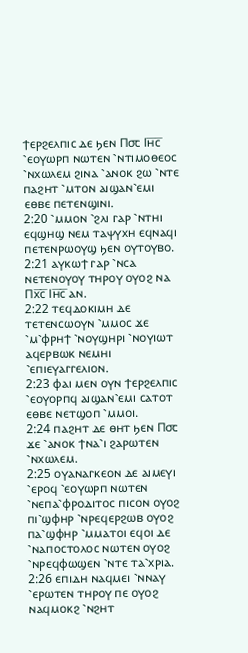ϯⲉⲣϩⲉⲗⲡⲓⲥ ⲇⲉ ϧⲉⲛ Ⲡ⳪ Ⲓⲏ̅ⲥ̅ ⳿ⲉⲟⲩⲱⲣⲡ ⲛⲱⲧⲉⲛ ⳿ⲛⲧⲓⲙⲟⲑⲉⲟⲥ ⳿ⲛⲭⲱⲗⲉⲙ ϩⲓⲛⲁ ⳿ⲁⲛⲟⲕ ϩⲱ ⳿ⲛⲧⲉ ⲡⲁϩⲏⲧ ⳿ⲙⲧⲟⲛ ⲁⲓϣⲁⲛ⳿ⲉⲙⲓ ⲉⲑⲃⲉ ⲡⲉⲧⲉⲛϣⲓⲛⲓ.
2:20 ⳿ⲙⲙⲟⲛ ⳿ϩⲗⲓ ⲅⲁⲣ ⳿ⲛⲧⲏⲓ ⲉϥϣⲏϣ ⲛⲉⲙ ⲧⲁⲯⲩⲭⲏ ⲉϥⲛⲁϥⲓ ⲡⲉⲧⲉⲛⲣⲱⲟⲩϣ ϧⲉⲛ ⲟⲩⲧⲟⲩⲃⲟ.
2:21 ⲁⲩⲕⲱϯ ⲅⲁⲣ ⳿ⲛⲥⲁ ⲛⲉⲧⲉⲛⲟⲩⲟⲩ ⲧⲏⲣⲟⲩ ⲟⲩⲟϩ ⲛⲁ Ⲡⲭ̅ⲥ̅ Ⲓⲏ̅ⲥ̅ ⲁⲛ.
2:22 ⲧⲉϥⲇⲟⲕⲓⲙⲏ ⲇⲉ ⲧⲉⲧⲉⲛⲥⲱⲟⲩⲛ ⳿ⲙⲙⲟⲥ ϫⲉ ⳿ⲙ⳿ⲫⲣⲏϯ ⳿ⲛⲟⲩϣⲏⲣⲓ ⳿ⲛⲟⲩⲓⲱⲧ ⲁϥⲉⲣⲃⲱⲕ ⲛⲉⲙⲏⲓ ⳿ⲉⲡⲓⲉⲩⲁⲅⲅⲉⲗⲓⲟⲛ.
2:23 ⲫⲁⲓ ⲙⲉⲛ ⲟⲩⲛ ϯⲉⲣϩⲉⲗⲡⲓⲥ ⳿ⲉⲟⲩⲟⲣⲡϥ ⲁⲓϣⲁⲛ⳿ⲉⲙⲓ ⲥⲁⲧⲟⲧ ⲉⲑⲃⲉ ⲛⲉⲧϣⲟⲡ ⳿ⲙⲙⲟⲓ.
2:24 ⲡⲁϩⲏⲧ ⲇⲉ ⲑⲏⲧ ϧⲉⲛ Ⲡ⳪ ϫⲉ ⳿ⲁⲛⲟⲕ ϯⲛⲁ⳿ⲓ ϩⲁⲣⲱⲧⲉⲛ ⳿ⲛⲭⲱⲗⲉⲙ.
2:25 ⲟⲩⲁⲛⲁⲅⲕⲉⲟⲛ ⲇⲉ ⲁⲓⲙⲉⲩⲓ ⳿ⲉⲣⲟϥ ⳿ⲉⲟⲩⲱⲣⲡ ⲛⲱⲧⲉⲛ ⳿ⲛⲉⲡⲁ⳿ⲫⲣⲟⲇⲓⲧⲟⲥ ⲡⲓⲥⲟⲛ ⲟⲩⲟϩ ⲡⲓ⳿ϣⲫⲏⲣ ⳿ⲛⲣⲉϥⲉⲣϩⲱⲃ ⲟⲩⲟϩ ⲡⲁ⳿ϣⲫⲏⲣ ⳿ⲙⲙⲁⲧⲟⲓ ⲉϥⲟⲓ ⲇⲉ ⳿ⲛⲁⲡⲟⲥⲧⲟⲗⲟⲥ ⲛⲱⲧⲉⲛ ⲟⲩⲟϩ ⳿ⲛⲣⲉϥⲫⲱϣⲉⲛ ⳿ⲛⲧⲉ ⲧⲁ⳿ⲭⲣⲓⲁ.
2:26 ⲉⲡⲓⲇⲏ ⲛⲁϥⲙⲉⲓ ⳿ⲛⲛⲁⲩ ⳿ⲉⲣⲱⲧⲉⲛ ⲧⲏⲣⲟⲩ ⲡⲉ ⲟⲩⲟϩ ⲛⲁϥⲙⲟⲕϩ ⳿ⲛϩⲏⲧ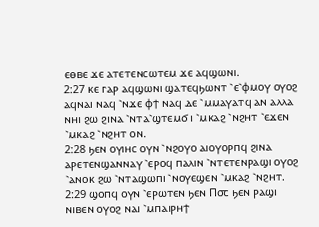ⲉⲑⲃⲉ ϫⲉ ⲁⲧⲉⲧⲉⲛⲥⲱⲧⲉⲙ ϫⲉ ⲁϥϣⲱⲛⲓ.
2:27 ⲕⲉ ⲅⲁⲣ ⲁϥϣⲱⲛⲓ ϣⲁⲧⲉϥϧⲱⲛⲧ ⳿ⲉ⳿ⲫⲙⲟⲩ ⲟⲩⲟϩ ⲁϥⲛⲁⲓ ⲛⲁϥ ⳿ⲛϫⲉ ⲫϯ ⲛⲁϥ ⲇⲉ ⳿ⲙⲙⲁⲩⲁⲧϥ ⲁⲛ ⲁⲗⲗⲁ ⲛⲏⲓ ϩⲱ ϩⲓⲛⲁ ⳿ⲛⲧⲁ⳿ϣⲧⲉⲙϭ ⲓ ⳿ⲙⲕⲁϩ ⳿ⲛϩⲏⲧ ⳿ⲉϫⲉⲛ ⳿ⲙⲕⲁϩ ⳿ⲛϩⲏⲧ ⲟⲛ.
2:28 ϧⲉⲛ ⲟⲩⲓⲏⲥ ⲟⲩⲛ ⳿ⲛϩⲟⲩⲟ ⲁⲓⲟⲩⲟⲣⲡϥ ϩⲓⲛⲁ ⲁⲣⲉⲧⲉⲛϣⲁⲛⲛⲁⲩ ⳿ⲉⲣⲟϥ ⲡⲁⲗⲓⲛ ⳿ⲛⲧⲉⲧⲉⲛⲣⲁϣⲓ ⲟⲩⲟϩ ⳿ⲁⲛⲟⲕ ϩⲱ ⳿ⲛⲧⲁϣⲱⲡⲓ ⳿ⲛⲟⲩⲉϣⲉⲛ ⳿ⲙⲕⲁϩ ⳿ⲛϩⲏⲧ.
2:29 ϣⲟⲡϥ ⲟⲩⲛ ⳿ⲉⲣⲱⲧⲉⲛ ϧⲉⲛ Ⲡ⳪ ϧⲉⲛ ⲣⲁϣⲓ ⲛⲓⲃⲉⲛ ⲟⲩⲟϩ ⲛⲁⲓ ⳿ⲙⲡⲁⲓⲣⲏϯ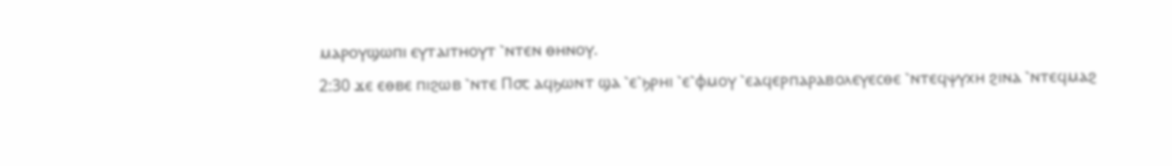ⲙⲁⲣⲟⲩϣⲱⲡⲓ ⲉⲩⲧⲁⲓⲧⲏⲟⲩⲧ ⳿ⲛⲧⲉⲛ ⲑⲏⲛⲟⲩ.
2:30 ϫⲉ ⲉⲑⲃⲉ ⲡⲓϩⲱⲃ ⳿ⲛⲧⲉ Ⲡ⳪ ⲁϥϧⲱⲛⲧ ϣⲁ ⳿ⲉ⳿ϧⲣⲏⲓ ⳿ⲉ⳿ⲫⲙⲟⲩ ⳿ⲉⲁϥⲉⲣⲡⲁⲣⲁⲃⲟⲗⲉⲩⲉⲥⲑⲉ ⳿ⲛⲧⲉϥⲯⲩⲭⲏ ϩⲓⲛⲁ ⳿ⲛⲧⲉϥⲙⲁϩ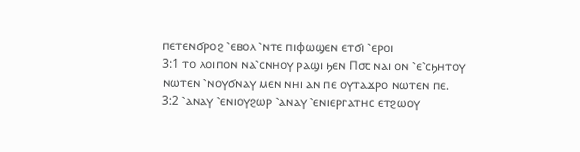ⲡⲉⲧⲉⲛϭⲣⲟϩ ⳿ⲉⲃⲟⲗ ⳿ⲛⲧⲉ ⲡⲓⲫⲱϣⲉⲛ ⲉⲧϭⲓ ⳿ⲉⲣⲟⲓ
3:1 ⲧⲟ ⲗⲟⲓⲡⲟⲛ ⲛⲁ⳿ⲥⲛⲏⲟⲩ ⲣⲁϣⲓ ϧⲉⲛ Ⲡ⳪ ⲛⲁⲓ ⲟⲛ ⳿ⲉ⳿ⲥϧⲏⲧⲟⲩ ⲛⲱⲧⲉⲛ ⳿ⲛⲟⲩϭⲛⲁⲩ ⲙⲉⲛ ⲛⲏⲓ ⲁⲛ ⲡⲉ ⲟⲩⲧⲁϫⲣⲟ ⲛⲱⲧⲉⲛ ⲡⲉ.
3:2 ⳿ⲁⲛⲁⲩ ⳿ⲉⲛⲓⲟⲩϩⲱⲣ ⳿ⲁⲛⲁⲩ ⳿ⲉⲛⲓⲉⲣⲅⲁⲧⲏⲥ ⲉⲧϩⲱⲟⲩ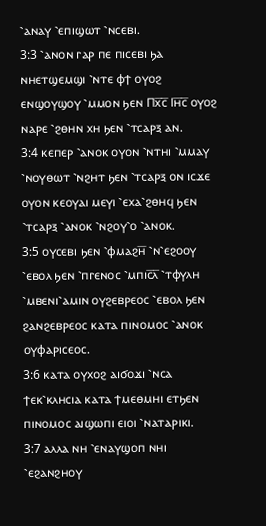⳿ⲁⲛⲁⲩ ⳿ⲉⲡⲓϣⲱⲧ ⳿ⲛⲥⲉⲃⲓ.
3:3 ⳿ⲁⲛⲟⲛ ⲅⲁⲣ ⲡⲉ ⲡⲓⲥⲉⲃⲓ ϧⲁ ⲛⲏⲉⲧϣⲉⲙϣⲓ ⳿ⲛⲧⲉ ⲫϯ ⲟⲩⲟϩ ⲉⲛϣⲟⲩϣⲟⲩ ⳿ⲙⲙⲟⲛ ϧⲉⲛ Ⲡⲭ̅ⲥ̅ Ⲓⲏ̅ⲥ̅ ⲟⲩⲟϩ ⲛⲁⲣⲉ ⳿ϩⲑⲏⲛ ⲭⲏ ϧⲉⲛ ⳿ⲧⲥⲁⲣⲝ ⲁⲛ.
3:4 ⲕⲉⲡⲉⲣ ⳿ⲁⲛⲟⲕ ⲟⲩⲟⲛ ⳿ⲛⲧⲏⲓ ⳿ⲙⲙⲁⲩ ⳿ⲛⲟⲩⲑⲱⲧ ⳿ⲛϩⲏⲧ ϧⲉⲛ ⳿ⲧⲥⲁⲣⲝ ⲟⲛ ⲓⲥϫⲉ ⲟⲩⲟⲛ ⲕⲉⲟⲩⲁⲓ ⲙⲉⲩⲓ ⳿ⲉⲭⲁ⳿ϩⲑⲏϥ ϧⲉⲛ ⳿ⲧⲥⲁⲣⲝ ⳿ⲁⲛⲟⲕ ⳿ⲛϩⲟⲩ⳿ⲟ ⳿ⲁⲛⲟⲕ.
3:5 ⲟⲩⲥⲉⲃⲓ ϧⲉⲛ ⳿ⲫⲙⲁϩⲏ̅ ⳿ⲛ⳿ⲉϩⲟⲟⲩ ⳿ⲉⲃⲟⲗ ϧⲉⲛ ⳿ⲡⲅⲉⲛⲟⲥ ⳿ⲙⲡⲓⲥ̅ⲗ̅ ⳿ⲧⲫⲩⲗⲏ ⳿ⲙⲃⲉⲛⲓ⳿ⲁⲙⲓⲛ ⲟⲩϩⲉⲃⲣⲉⲟⲥ ⳿ⲉⲃⲟⲗ ϧⲉⲛ ϩⲁⲛϩⲉⲃⲣⲉⲟⲥ ⲕⲁⲧⲁ ⲡⲓⲛⲟⲙⲟⲥ ⳿ⲁⲛⲟⲕ ⲟⲩⲫⲁⲣⲓⲥⲉⲟⲥ.
3:6 ⲕⲁⲧⲁ ⲟⲩⲭⲟϩ ⲁⲓϭⲟϫⲓ ⳿ⲛⲥⲁ ϯⲉⲕ⳿ⲕⲗⲏⲥⲓⲁ ⲕⲁⲧⲁ ϯⲙⲉⲑⲙⲏⲓ ⲉⲧϧⲉⲛ ⲡⲓⲛⲟⲙⲟⲥ ⲁⲓϣⲱⲡⲓ ⲉⲓⲟⲓ ⳿ⲛⲁⲧⲁⲣⲓⲕⲓ.
3:7 ⲁⲗⲗⲁ ⲛⲏ ⳿ⲉⲛⲁⲩϣⲟⲡ ⲛⲏⲓ ⳿ⲉϩⲁⲛϩⲏⲟⲩ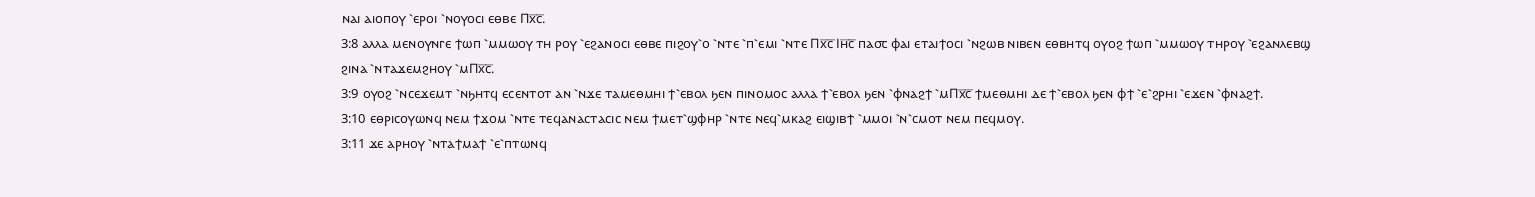ⲛⲁⲓ ⲁⲓⲟⲡⲟⲩ ⳿ⲉⲣⲟⲓ ⳿ⲛⲟⲩⲟⲥⲓ ⲉⲑⲃⲉ Ⲡⲭ̅ⲥ̅.
3:8 ⲁⲗⲗⲁ ⲙⲉⲛⲟⲩⲛⲅⲉ ϯⲱⲡ ⳿ⲙⲙⲱⲟⲩ ⲧⲏ ⲣⲟⲩ ⳿ⲉϩⲁⲛⲟⲥⲓ ⲉⲑⲃⲉ ⲡⲓϩⲟⲩ⳿ⲟ ⳿ⲛⲧⲉ ⳿ⲡ⳿ⲉⲙⲓ ⳿ⲛⲧⲉ Ⲡⲭ̅ⲥ̅ Ⲓⲏ̅ⲥ̅ ⲡⲁ⳪ ⲫⲁⲓ ⲉⲧⲁⲓϯⲟⲥⲓ ⳿ⲛϩⲱⲃ ⲛⲓⲃⲉⲛ ⲉⲑⲃⲏⲧϥ ⲟⲩⲟϩ ϯⲱⲡ ⳿ⲙⲙⲱⲟⲩ ⲧⲏⲣⲟⲩ ⳿ⲉϩⲁⲛⲗⲉⲃϣ ϩⲓⲛⲁ ⳿ⲛⲧⲁϫⲉⲙϩⲏⲟⲩ ⳿ⲙⲠⲭ̅ⲥ̅.
3:9 ⲟⲩⲟϩ ⳿ⲛⲥⲉϫⲉⲙⲧ ⳿ⲛϧⲏⲧϥ ⲉⲥⲉⲛⲧⲟⲧ ⲁⲛ ⳿ⲛϫⲉ ⲧⲁⲙⲉⲑⲙⲏⲓ ϯ⳿ⲉⲃⲟⲗ ϧⲉⲛ ⲡⲓⲛⲟⲙⲟⲥ ⲁⲗⲗⲁ ϯ⳿ⲉⲃⲟⲗ ϧⲉⲛ ⳿ⲫⲛⲁϩϯ ⳿ⲙⲠⲭ̅ⲥ̅ ϯⲙⲉⲑⲙⲏⲓ ⲇⲉ ϯ⳿ⲉⲃⲟⲗ ϧⲉⲛ ⲫϯ ⳿ⲉ⳿ϩⲣⲏⲓ ⳿ⲉϫⲉⲛ ⳿ⲫⲛⲁϩϯ.
3:10 ⲉⲑⲣⲓⲥⲟⲩⲱⲛϥ ⲛⲉⲙ ϯϫⲟⲙ ⳿ⲛⲧⲉ ⲧⲉϥⲁⲛⲁⲥⲧⲁⲥⲓⲥ ⲛⲉⲙ ϯⲙⲉⲧ⳿ϣⲫⲏⲣ ⳿ⲛⲧⲉ ⲛⲉϥ⳿ⲙⲕⲁϩ ⲉⲓϣⲓⲃϯ ⳿ⲙⲙⲟⲓ ⳿ⲛ⳿ⲥⲙⲟⲧ ⲛⲉⲙ ⲡⲉϥⲙⲟⲩ.
3:11 ϫⲉ ⲁⲣⲏⲟⲩ ⳿ⲛⲧⲁϯⲙⲁϯ ⳿ⲉ⳿ⲡⲧⲱⲛϥ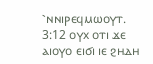⳿ⲛⲛⲓⲣⲉϥⲙⲱⲟⲩⲧ.
3:12 ⲟⲩⲭ ⲟⲧⲓ ϫⲉ ⲁⲓⲟⲩⲟ ⲉⲓϭⲓ ⲓⲉ ϩⲏⲇⲏ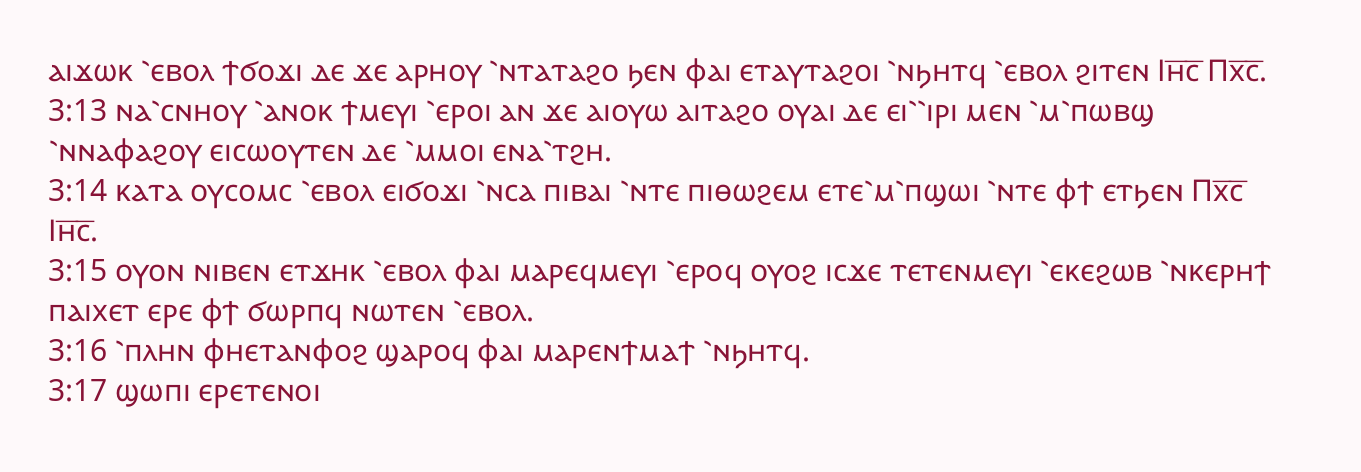ⲁⲓϫⲱⲕ ⳿ⲉⲃⲟⲗ ϯϭⲟϫⲓ ⲇⲉ ϫⲉ ⲁⲣⲏⲟⲩ ⳿ⲛⲧⲁⲧⲁϩⲟ ϧⲉⲛ ⲫⲁⲓ ⲉⲧⲁⲩⲧⲁϩⲟⲓ ⳿ⲛϧⲏⲧϥ ⳿ⲉⲃⲟⲗ ϩⲓⲧⲉⲛ Ⲓⲏ̅ⲥ̅ Ⲡⲭ̅ⲥ̅.
3:13 ⲛⲁ⳿ⲥⲛⲏⲟⲩ ⳿ⲁⲛⲟⲕ ϯⲙⲉⲩⲓ ⳿ⲉⲣⲟⲓ ⲁⲛ ϫⲉ ⲁⲓⲟⲩⲱ ⲁⲓⲧⲁϩⲟ ⲟⲩⲁⲓ ⲇⲉ ⲉⲓ⳿⳿ⲓⲣⲓ ⲙⲉⲛ ⳿ⲙ⳿ⲡⲱⲃϣ ⳿ⲛⲛⲁⲫⲁϩⲟⲩ ⲉⲓⲥⲱⲟⲩⲧⲉⲛ ⲇⲉ ⳿ⲙⲙⲟⲓ ⲉⲛⲁ⳿ⲧϩⲏ.
3:14 ⲕⲁⲧⲁ ⲟⲩⲥⲟⲙⲥ ⳿ⲉⲃⲟⲗ ⲉⲓϭⲟϫⲓ ⳿ⲛⲥⲁ ⲡⲓⲃⲁⲓ ⳿ⲛⲧⲉ ⲡⲓⲑⲱϩⲉⲙ ⲉⲧⲉ⳿ⲙ⳿ⲡϣⲱⲓ ⳿ⲛⲧⲉ ⲫϯ ⲉⲧϧⲉⲛ Ⲡⲭ̅ⲥ̅ Ⲓⲏ̅ⲥ̅.
3:15 ⲟⲩⲟⲛ ⲛⲓⲃⲉⲛ ⲉⲧϫⲏⲕ ⳿ⲉⲃⲟⲗ ⲫⲁⲓ ⲙⲁⲣⲉϥⲙⲉⲩⲓ ⳿ⲉⲣⲟϥ ⲟⲩⲟϩ ⲓⲥϫⲉ ⲧⲉⲧⲉⲛⲙⲉⲩⲓ ⳿ⲉⲕⲉϩⲱⲃ ⳿ⲛⲕⲉⲣⲏϯ ⲡⲁⲓⲭⲉⲧ ⲉⲣⲉ ⲫϯ ϭⲱⲣⲡϥ ⲛⲱⲧⲉⲛ ⳿ⲉⲃⲟⲗ.
3:16 ⳿ⲡⲗⲏⲛ ⲫⲏⲉⲧⲁⲛⲫⲟϩ ϣⲁⲣⲟϥ ⲫⲁⲓ ⲙⲁⲣⲉⲛϯⲙⲁϯ ⳿ⲛϧⲏⲧϥ.
3:17 ϣⲱⲡⲓ ⲉⲣⲉⲧⲉⲛⲟⲓ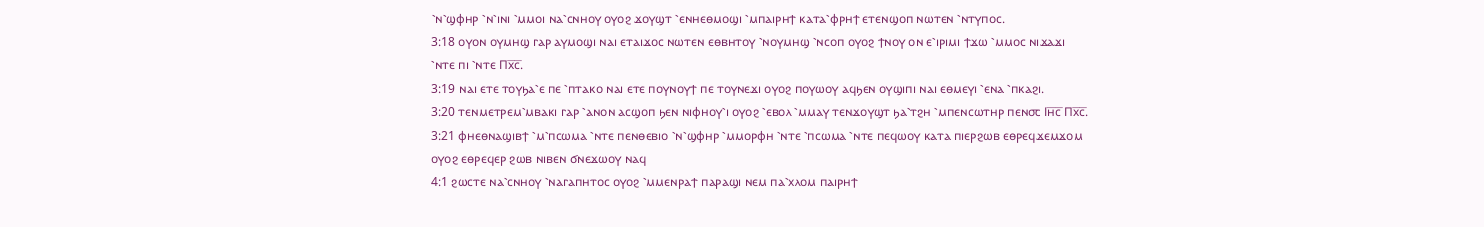⳿ⲛ⳿ϣⲫⲏⲣ ⳿ⲛ⳿ⲓⲛⲓ ⳿ⲙⲙⲟⲓ ⲛⲁ⳿ⲥⲛⲏⲟⲩ ⲟⲩⲟϩ ϫⲟⲩϣⲧ ⳿ⲉⲛⲏⲉⲑⲙⲟϣⲓ ⳿ⲙⲡⲁⲓⲣⲏϯ ⲕⲁⲧⲁ⳿ⲫⲣⲏϯ ⲉⲧⲉⲛϣⲟⲡ ⲛⲱⲧⲉⲛ ⳿ⲛⲧⲩⲡⲟⲥ.
3:18 ⲟⲩⲟⲛ ⲟⲩⲙⲏϣ ⲅⲁⲣ ⲁⲩⲙⲟϣⲓ ⲛⲁⲓ ⲉⲧⲁⲓϫⲟⲥ ⲛⲱⲧⲉⲛ ⲉⲑⲃⲏⲧⲟⲩ ⳿ⲛⲟⲩⲙⲏϣ ⳿ⲛⲥⲟⲡ ⲟⲩⲟϩ ϯⲛⲟⲩ ⲟⲛ ⲉ⳿ⲓⲣⲓⲙⲓ ϯϫⲱ ⳿ⲙⲙⲟⲥ ⲛⲓϫⲁϫⲓ ⳿ⲛⲧⲉ ⲡⲓ ⳿ⲛⲧⲉ Ⲡⲭ̅ⲥ̅.
3:19 ⲛⲁⲓ ⲉⲧⲉ ⲧⲟⲩϧⲁ⳿ⲉ ⲡⲉ ⳿ⲡⲧⲁⲕⲟ ⲛⲁⲓ ⲉⲧⲉ ⲡⲟⲩⲛⲟⲩϯ ⲡⲉ ⲧⲟⲩⲛⲉϫⲓ ⲟⲩⲟϩ ⲡⲟⲩⲱⲟⲩ ⲁϥϧⲉⲛ ⲟⲩϣⲓⲡⲓ ⲛⲁⲓ ⲉⲑⲙⲉⲩⲓ ⳿ⲉⲛⲁ ⳿ⲡⲕⲁϩⲓ.
3:20 ⲧⲉⲛⲙⲉⲧⲣⲉⲙ⳿ⲙⲃⲁⲕⲓ ⲅⲁⲣ ⳿ⲁⲛⲟⲛ ⲁⲥϣⲟⲡ ϧⲉⲛ ⲛⲓⲫⲏⲟⲩ⳿ⲓ ⲟⲩⲟϩ ⳿ⲉⲃⲟⲗ ⳿ⲙⲙⲁⲩ ⲧⲉⲛϫⲟⲩϣⲧ ϧⲁ⳿ⲧϩⲏ ⳿ⲙⲡⲉⲛⲥⲱⲧⲏⲣ ⲡⲉⲛ⳪ Ⲓⲏ̅ⲥ̅ Ⲡⲭ̅ⲥ̅.
3:21 ⲫⲏⲉⲑⲛⲁϣⲓⲃϯ ⳿ⲙ⳿ⲡⲥⲱⲙⲁ ⳿ⲛⲧⲉ ⲡⲉⲛⲑⲉⲃⲓⲟ ⳿ⲛ⳿ϣⲫⲏⲣ ⳿ⲙⲙⲟⲣⲫⲏ ⳿ⲛⲧⲉ ⳿ⲡⲥⲱⲙⲁ ⳿ⲛⲧⲉ ⲡⲉϥⲱⲟⲩ ⲕⲁⲧⲁ ⲡⲓⲉⲣϩⲱⲃ ⲉⲑⲣⲉϥϫⲉⲙϫⲟⲙ ⲟⲩⲟϩ ⲉⲑⲣⲉϥⲉⲣ ϩⲱⲃ ⲛⲓⲃⲉⲛ ϭⲛⲉϫⲱⲟⲩ ⲛⲁϥ
4:1 ϩⲱⲥⲧⲉ ⲛⲁ⳿ⲥⲛⲏⲟⲩ ⳿ⲛⲁⲅⲁⲡⲏⲧⲟⲥ ⲟⲩⲟϩ ⳿ⲙⲙⲉⲛⲣⲁϯ ⲡⲁⲣⲁϣⲓ ⲛⲉⲙ ⲡⲁ⳿ⲭⲗⲟⲙ ⲡⲁⲓⲣⲏϯ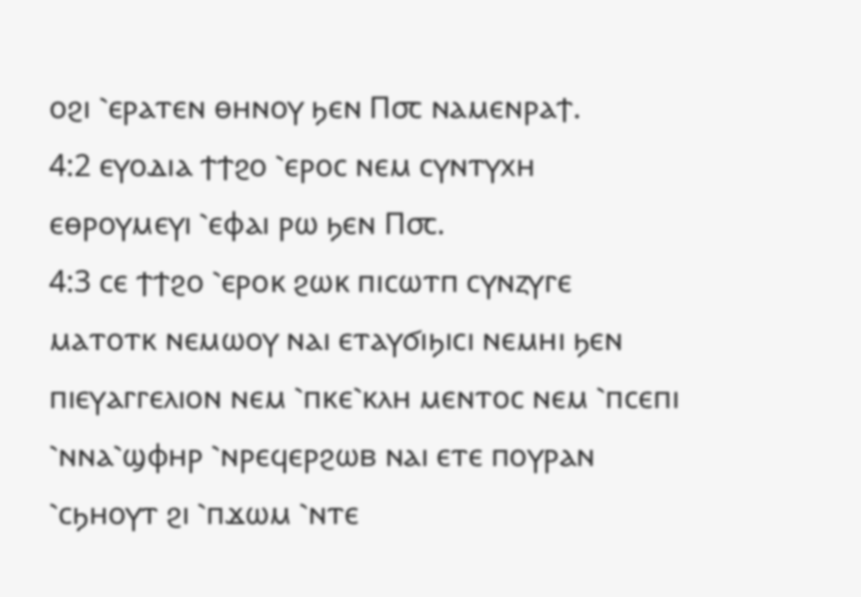ⲟϩⲓ ⳿ⲉⲣⲁⲧⲉⲛ ⲑⲏⲛⲟⲩ ϧⲉⲛ Ⲡ⳪ ⲛⲁⲙⲉⲛⲣⲁϯ.
4:2 ⲉⲩⲟⲇⲓⲁ ϯϯϩⲟ ⳿ⲉⲣⲟⲥ ⲛⲉⲙ ⲥⲩⲛⲧⲩⲭⲏ ⲉⲑⲣⲟⲩⲙⲉⲩⲓ ⳿ⲉⲫⲁⲓ ⲣⲱ ϧⲉⲛ Ⲡ⳪.
4:3 ⲥⲉ ϯϯϩⲟ ⳿ⲉⲣⲟⲕ ϩⲱⲕ ⲡⲓⲥⲱⲧⲡ ⲥⲩⲛⲍⲩⲅⲉ ⲙⲁⲧⲟⲧⲕ ⲛⲉⲙⲱⲟⲩ ⲛⲁⲓ ⲉⲧⲁⲩϭⲓϧⲓⲥⲓ ⲛⲉⲙⲏⲓ ϧⲉⲛ ⲡⲓⲉⲩⲁⲅⲅⲉⲗⲓⲟⲛ ⲛⲉⲙ ⳿ⲡⲕⲉ⳿ⲕⲗⲏ ⲙⲉⲛⲧⲟⲥ ⲛⲉⲙ ⳿ⲡⲥⲉⲡⲓ ⳿ⲛⲛⲁ⳿ϣⲫⲏⲣ ⳿ⲛⲣⲉϥⲉⲣϩⲱⲃ ⲛⲁⲓ ⲉⲧⲉ ⲡⲟⲩⲣⲁⲛ ⳿ⲥϧⲏⲟⲩⲧ ϩⲓ ⳿ⲡϫⲱⲙ ⳿ⲛⲧⲉ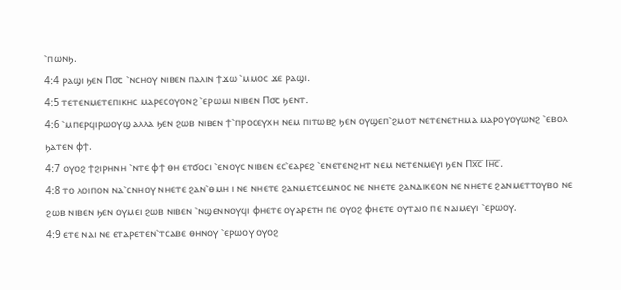⳿ⲡⲱⲛϧ.
4:4 ⲣⲁϣⲓ ϧⲉⲛ Ⲡ⳪ ⳿ⲛⲥⲏⲟⲩ ⲛⲓⲃⲉⲛ ⲡⲁⲗⲓⲛ ϯϫⲱ ⳿ⲙⲙⲟⲥ ϫⲉ ⲣⲁϣⲓ.
4:5 ⲧⲉⲧⲉⲛⲙⲉⲧⲉⲡⲓⲕⲏⲥ ⲙⲁⲣⲉⲥⲟⲩⲟⲛϩ ⳿ⲉⲣⲱⲙⲓ ⲛⲓⲃⲉⲛ Ⲡ⳪ ϧⲉⲛⲧ.
4:6 ⳿ⲙⲡⲉⲣϥⲓⲣⲱⲟⲩϣ ⲁⲗⲗⲁ ϧⲉⲛ ϩⲱⲃ ⲛⲓⲃⲉⲛ ϯ⳿ⲡⲣⲟⲥⲉⲩⲭⲏ ⲛⲉⲙ ⲡⲓⲧⲱⲃϩ ϧⲉⲛ ⲟⲩϣⲉⲡ⳿ϩⲙⲟⲧ ⲛⲉⲧⲉⲛⲉⲧⲏⲙⲁ ⲙⲁⲣⲟⲩⲟⲩⲱⲛϩ ⳿ⲉⲃⲟⲗ ϧⲁⲧⲉⲛ ⲫϯ.
4:7 ⲟⲩⲟϩ ϯϩⲓⲣⲏⲛⲏ ⳿ⲛⲧⲉ ⲫϯ ⲑⲏ ⲉⲧϭⲟⲥⲓ ⳿ⲉⲛⲟⲩⲥ ⲛⲓⲃⲉⲛ ⲉⲥ⳿ⲉⲁⲣⲉϩ ⳿ⲉⲛⲉⲧⲉⲛϩⲏⲧ ⲛⲉⲙ ⲛⲉⲧⲉⲛⲙⲉⲩⲓ ϧⲉⲛ Ⲡⲭ̅ⲥ̅ Ⲓⲏ̅ⲥ̅.
4:8 ⲧⲟ ⲗⲟⲓⲡⲟⲛ ⲛⲁ⳿ⲥⲛⲏⲟⲩ ⲛⲏⲉⲧⲉ ϩⲁⲛ⳿ⲑⲙⲏ ⲓ ⲛⲉ ⲛⲏⲉⲧⲉ ϩⲁⲛⲙⲉⲧⲥⲉⲙⲛⲟⲥ ⲛⲉ ⲛⲏⲉⲧⲉ ϩⲁⲛⲇⲓⲕⲉⲟⲛ ⲛⲉ ⲛⲏⲉⲧⲉ ϩⲁⲛⲙⲉⲧⲧⲟⲩⲃⲟ ⲛⲉ ϩⲱⲃ ⲛⲓⲃⲉⲛ ϧⲉⲛ ⲟⲩⲙⲉⲓ ϩⲱⲃ ⲛⲓⲃⲉⲛ ⳿ⲛϣⲉⲛⲛⲟⲩϥⲓ ⲫⲏⲉⲧⲉ ⲟⲩⲁⲣⲉⲧⲏ ⲡⲉ ⲟⲩⲟϩ ⲫⲏⲉⲧⲉ ⲟⲩⲧⲁⲓⲟ ⲡⲉ ⲛⲁⲓⲙⲉⲩⲓ ⳿ⲉⲣⲱⲟⲩ.
4:9 ⲉⲧⲉ ⲛⲁⲓ ⲛⲉ ⲉⲧⲁⲣⲉⲧⲉⲛ⳿ⲧⲥⲁⲃⲉ ⲑⲏⲛⲟⲩ ⳿ⲉⲣⲱⲟⲩ ⲟⲩⲟϩ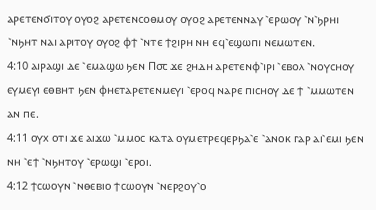ⲁⲣⲉⲧⲉⲛϭⲓⲧⲟⲩ ⲟⲩⲟϩ ⲁⲣⲉⲧⲉⲛⲥⲟⲑⲙⲟⲩ ⲟⲩⲟϩ ⲁⲣⲉⲧⲉⲛⲛⲁⲩ ⳿ⲉⲣⲱⲟⲩ ⳿ⲛ⳿ϧⲣⲏⲓ ⳿ⲛϧⲏⲧ ⲛⲁⲓ ⲁⲣⲓⲧⲟⲩ ⲟⲩⲟϩ ⲫϯ ⳿ⲛⲧⲉ ϯϩⲓⲣⲏ ⲛⲏ ⲉϥ⳿ⲉϣⲱⲡⲓ ⲛⲉⲙⲱⲧⲉⲛ.
4:10 ⲁⲓⲣⲁϣⲓ ⲇⲉ ⳿ⲉⲙⲁϣⲱ ϧⲉⲛ Ⲡ⳪ ϫⲉ ϩⲏⲇⲏ ⲁⲣⲉⲧⲉⲛⲫ⳿ⲓⲣⲓ ⳿ⲉⲃⲟⲗ ⳿ⲛⲟⲩⲥⲏⲟⲩ ⲉⲩⲙⲉⲩⲓ ⲉⲑⲃⲏⲧ ϧⲉⲛ ⲫⲏⲉⲧⲁⲣⲉⲧⲉⲛⲙⲉⲩⲓ ⳿ⲉⲣⲟϥ ⲛⲁⲣⲉ ⲡⲓⲥⲏⲟⲩ ⲇⲉ ϯ ⳿ⲙⲙⲱⲧⲉⲛ ⲁⲛ ⲡⲉ.
4:11 ⲟⲩⲭ ⲟⲧⲓ ϫⲉ ⲁⲓϫⲱ ⳿ⲙⲙⲟⲥ ⲕⲁⲧⲁ ⲟⲩⲙⲉⲧⲣⲉϥⲉⲣϧⲁ⳿ⲉ ⳿ⲁⲛⲟⲕ ⲅⲁⲣ ⲁⲓ⳿ⲉⲙⲓ ϧⲉⲛ ⲛⲏ ⳿ⲉϯ ⳿ⲛϧⲏⲧⲟⲩ ⳿ⲉⲣⲱϣⲓ ⳿ⲉⲣⲟⲓ.
4:12 ϯⲥⲱⲟⲩⲛ ⳿ⲛⲑⲉⲃⲓⲟ ϯⲥⲱⲟⲩⲛ ⳿ⲛⲉⲣϩⲟⲩ⳿ⲟ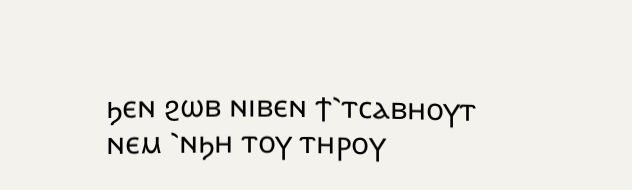ϧⲉⲛ ϩⲱⲃ ⲛⲓⲃⲉⲛ ϯ⳿ⲧⲥⲁⲃⲏⲟⲩⲧ ⲛⲉⲙ ⳿ⲛϧⲏ ⲧⲟⲩ ⲧⲏⲣⲟⲩ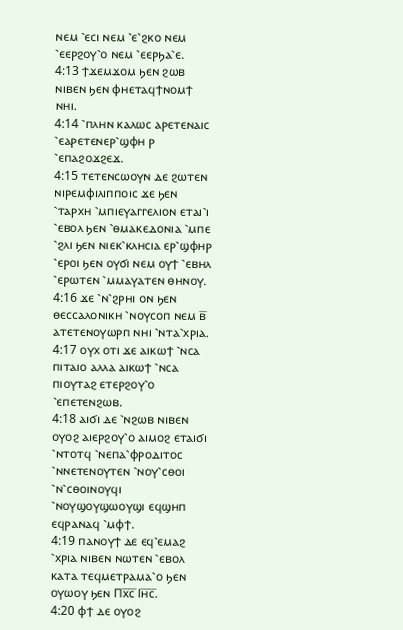ⲛⲉⲙ ⳿ⲉⲥⲓ ⲛⲉⲙ ⳿ⲉ⳿ϩⲕⲟ ⲛⲉⲙ ⳿ⲉⲉⲣϩⲟⲩ⳿ⲟ ⲛⲉⲙ ⳿ⲉⲉⲣϧⲁ⳿ⲉ.
4:13 ϯϫⲉⲙϫⲟⲙ ϧⲉⲛ ϩⲱⲃ ⲛⲓⲃⲉⲛ ϧⲉⲛ ⲫⲏⲉⲧⲁϥϯⲛⲟⲙϯ ⲛⲏⲓ.
4:14 ⳿ⲡⲗⲏⲛ ⲕⲁⲗⲱⲥ ⲁⲣⲉⲧⲉⲛⲁⲓⲥ ⳿ⲉⲁⲣⲉⲧⲉⲛⲉⲣ⳿ϣⲫⲏ ⲣ ⳿ⲉⲡⲁϩⲟϫϩⲉϫ.
4:15 ⲧⲉⲧⲉⲛⲥⲱⲟⲩⲛ ⲇⲉ ϩⲱⲧⲉⲛ ⲛⲓⲣⲉⲙⲫⲓⲗⲓⲡⲡⲟⲓⲥ ϫⲉ ϧⲉⲛ ⳿ⲧⲁⲣⲭⲏ ⳿ⲙⲡⲓⲉⲩⲁⲅⲅⲉⲗⲓⲟⲛ ⲉⲧⲁⲓ⳿ⲓ ⳿ⲉⲃⲟⲗ ϧⲉⲛ ⳿ⲑⲙⲁⲕⲉⲇⲟⲛⲓⲁ ⳿ⲙⲡⲉ ⳿ϩⲗⲓ ϧⲉⲛ ⲛⲓⲉⲕ⳿ⲕⲗⲏⲥⲓⲁ ⲉⲣ⳿ϣⲫⲏⲣ ⳿ⲉⲣⲟⲓ ϧⲉⲛ ⲟⲩϭⲓ ⲛⲉⲙ ⲟⲩϯ ⳿ⲉⲃⲏⲗ ⳿ⲉⲣⲱⲧⲉⲛ ⳿ⲙⲙⲁⲩⲁⲧⲉⲛ ⲑⲏⲛⲟⲩ.
4:16 ϫⲉ ⳿ⲛ⳿ϩⲣⲏⲓ ⲟⲛ ϧⲉⲛ ⲑⲉⲥⲥⲁⲗⲟⲛⲓⲕⲏ ⳿ⲛⲟⲩⲥⲟⲡ ⲛⲉⲙ ⲃ̅ ⲁⲧⲉⲧⲉⲛⲟⲩⲱⲣⲡ ⲛⲏⲓ ⳿ⲛⲧⲁ⳿ⲭⲣⲓⲁ.
4:17 ⲟⲩⲭ ⲟⲧⲓ ϫⲉ ⲁⲓⲕⲱϯ ⳿ⲛⲥⲁ ⲡⲓⲧⲁⲓⲟ ⲁⲗⲗⲁ ⲁⲓⲕⲱϯ ⳿ⲛⲥⲁ ⲡⲓⲟⲩⲧⲁϩ ⲉⲧⲉⲣϩⲟⲩ⳿ⲟ ⳿ⲉⲡⲉⲧⲉⲛϩⲱⲃ.
4:18 ⲁⲓϭⲓ ⲇⲉ ⳿ⲛϩⲱⲃ ⲛⲓⲃⲉⲛ ⲟⲩⲟϩ ⲁⲓⲉⲣϩⲟⲩ⳿ⲟ ⲁⲓⲙⲟϩ ⲉⲧⲁⲓϭⲓ ⳿ⲛⲧⲟⲧϥ ⳿ⲛⲉⲡⲁ⳿ⲫⲣⲟⲇⲓⲧⲟⲥ ⳿ⲛⲛⲉⲧⲉⲛⲟⲩⲧⲉⲛ ⳿ⲛⲟⲩ⳿ⲥⲑⲟⲓ ⳿ⲛ⳿ⲥⲑⲟⲓⲛⲟⲩϥⲓ ⳿ⲛⲟⲩϣⲟⲩϣⲱⲟⲩϣⲓ ⲉϥϣⲏⲡ ⲉϥⲣⲁⲛⲁϥ ⳿ⲙⲫϯ.
4:19 ⲡⲁⲛⲟⲩϯ ⲇⲉ ⲉϥ⳿ⲉⲙⲁϩ ⳿ⲭⲣⲓⲁ ⲛⲓⲃⲉⲛ ⲛⲱⲧⲉⲛ ⳿ⲉⲃⲟⲗ ⲕⲁⲧⲁ ⲧⲉϥⲙⲉⲧⲣⲁⲙⲁ⳿ⲟ ϧⲉⲛ ⲟⲩⲱⲟⲩ ϧⲉⲛ Ⲡⲭ̅ⲥ̅ Ⲓⲏ̅ⲥ̅.
4:20 ⲫϯ ⲇⲉ ⲟⲩⲟϩ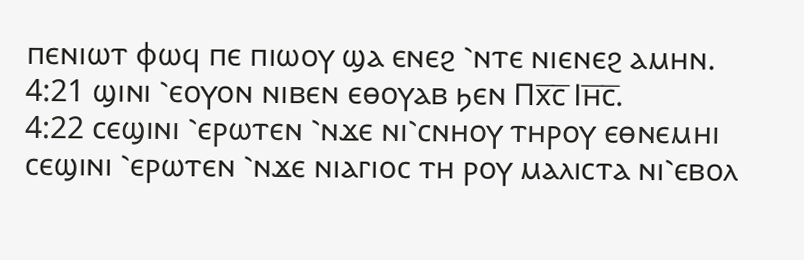ⲡⲉⲛⲓⲱⲧ ⲫⲱϥ ⲡⲉ ⲡⲓⲱⲟⲩ ϣⲁ ⲉⲛⲉϩ ⳿ⲛⲧⲉ ⲛⲓⲉⲛⲉϩ ⲁⲙⲏⲛ.
4:21 ϣⲓⲛⲓ ⳿ⲉⲟⲩⲟⲛ ⲛⲓⲃⲉⲛ ⲉⲑⲟⲩⲁⲃ ϧⲉⲛ Ⲡⲭ̅ⲥ̅ Ⲓⲏ̅ⲥ̅.
4:22 ⲥⲉϣⲓⲛⲓ ⳿ⲉⲣⲱⲧⲉⲛ ⳿ⲛϫⲉ ⲛⲓ⳿ⲥⲛⲏⲟⲩ ⲧⲏⲣⲟⲩ ⲉⲑⲛⲉⲙⲏⲓ ⲥⲉϣⲓⲛⲓ ⳿ⲉⲣⲱⲧⲉⲛ ⳿ⲛϫⲉ ⲛⲓⲁⲅⲓⲟⲥ ⲧⲏ ⲣⲟⲩ ⲙⲁⲗⲓⲥⲧⲁ ⲛⲓ⳿ⲉⲃⲟⲗ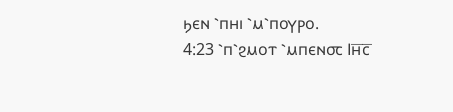ϧⲉⲛ ⳿ⲡⲏⲓ ⳿ⲙ⳿ⲡⲟⲩⲣⲟ.
4:23 ⳿ⲡ⳿ϩⲙⲟⲧ ⳿ⲙⲡⲉⲛ⳪ Ⲓⲏ̅ⲥ̅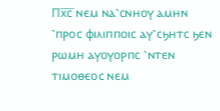Ⲡⲭ̅ⲥ̅ ⲛⲉⲙ ⲛⲁ⳿ⲥⲛⲏⲟⲩ ⲁⲙⲏⲛ ⳿ⲡⲣⲟⲥ ⲫⲓⲗⲓⲡⲡⲟⲓⲥ ⲁⲩ⳿ⲥϧⲏⲧⲥ ϧⲉⲛ ⲣⲱⲙⲏ ⲁⲩⲟⲩⲟⲣⲡⲥ ⳿ⲛⲧⲉⲛ ⲧⲓⲙⲟⲑⲉⲟⲥ ⲛⲉⲙ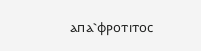ⲁⲡⲁ⳿ⲫⲣⲟⲧⲓⲧⲟⲥ